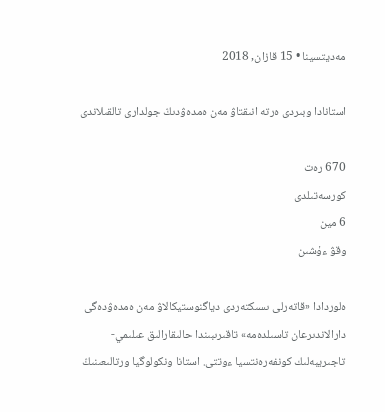مەديتسينا • 15 قازان, 2018

استانادا وبىردى ەرتە انىقتاۋ مەن ەمدەۋدىڭ جولدارى تالقىلاندى

670 رەت
كورسەتىلدى
6 مين
وقۋ ءۇشىن

ەلوردادا «قاتەرلى ىسىكتەردى دياگنوستيكالاۋ مەن ەمدەۋدەگى دارالاندىرعان تاسىلدەمە» تاقىرىبىندا حالىقارالىق عىلىمي-تاجىريبەلىك كونفەرەنتسيا ءوتتى. استانا ونكولوگيا ورتالىعىنىڭ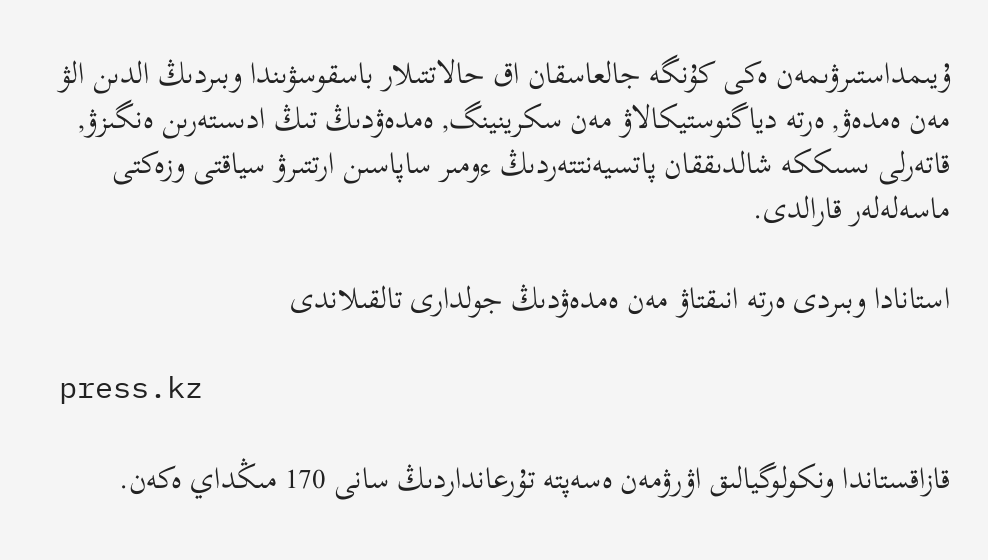ۇيىمداستىرۋىمەن ەكى كۇنگە جالعاسقان اق حالاتتىلار باسقوسۋىندا وبىردىڭ الدىن الۋ مەن ەمدەۋ, ەرتە دياگنوستيكالاۋ مەن سكرينينگ, ەمدەۋدىڭ تىڭ ادىستەرىن ەنگىزۋ, قاتەرلى ىسىككە شالدىققان پاتسيەنتتەردىڭ ءومىر ساپاسىن ارتتىرۋ سياقتى وزەكتى ماسەلەلەر قارالدى.

استانادا وبىردى ەرتە انىقتاۋ مەن ەمدەۋدىڭ جولدارى تالقىلاندى

press.kz

قازاقستاندا ونكولوگيالىق اۋرۋمەن ەسەپتە تۇرعانداردىڭ سانى 170 مىڭداي ەكەن.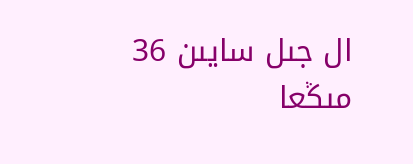ال جىل سايىن 36 مىڭعا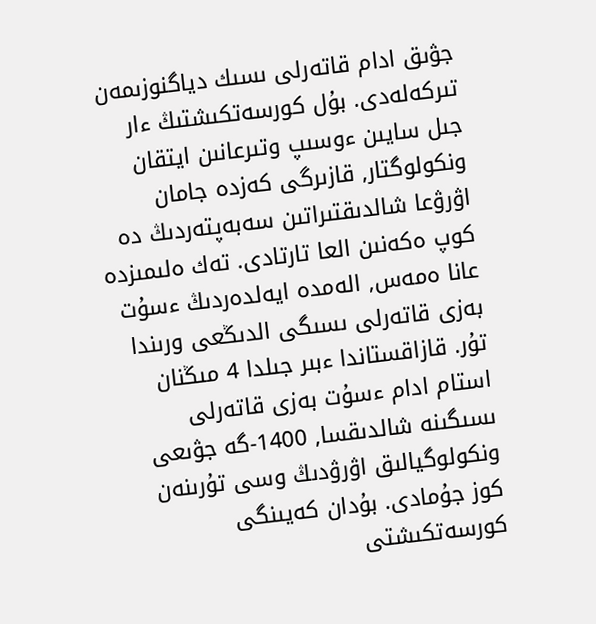جۋىق ادام قاتەرلى ىسىك دياگنوزىمەن تىركەلەدى. بۇل كورسەتكىشتىڭ ءار جىل سايىن ءوسىپ وتىرعانىن ايتقان ونكولوگتار, قازىرگى كەزدە جامان اۋرۋعا شالدىقتىراتىن سەبەپتەردىڭ دە كوپ ەكەنىن العا تارتادى. تەك ەلىمىزدە عانا ەمەس, الەمدە ايەلدەردىڭ ءسۇت بەزى قاتەرلى ىسىگى الدىڭعى ورىندا تۇر. قازاقستاندا ءبىر جىلدا 4 مىڭنان استام ادام ءسۇت بەزى قاتەرلى ىسىگىنە شالدىقسا, 1400-گە جۋىعى ونكولوگيالىق اۋرۋدىڭ وسى تۇرىنەن كوز جۇمادى. بۇدان كەيىنگى كورسەتكىشتى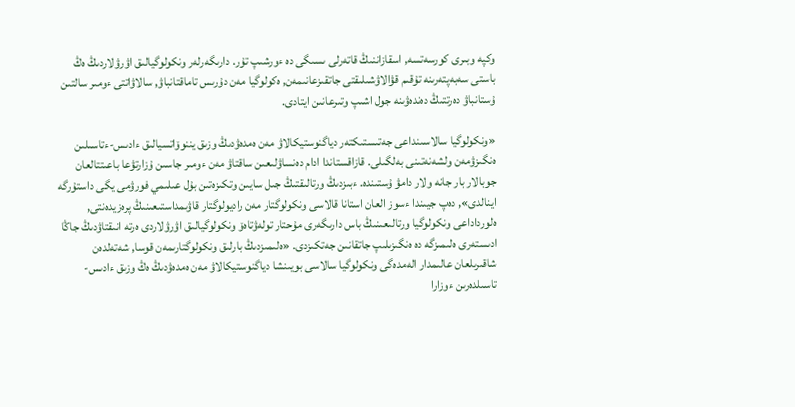وكپە وبىرى كورسەتسە, اسقازاننىڭ قاتەرلى ىسىگى دە ءورشىپ تۇر. دارىگەرلەر ونكولوگيالىق اۋرۋلاردىڭ ەڭ باستى سەبەپتەرىنە تۇقىم قۋالاۋشىلىقتى جاتقىزعانىمەن, ەكولوگيا مەن دۇرىس تاماقتانباۋ, سالاۋاتتى ءومىر سالتىن ۇستانباۋ دەرتتىڭ دەندەۋىنە جول اشىپ وتىرعانىن ايتادى.

«ونكولوگيا سالاسىنداعى جەتىستىكتەر دياگنوستيكالاۋ مەن ەمدەۋدىڭ وزىق يننوۆاتسيالىق ءادىس-ءتاسىلىن ەنگىزۋمەن ولشەنەتىنى بەلگىلى. قازاقستاندا ادام دەنساۋلىعىن ساقتاۋ مەن ءومىر جاسىن ۇزارتۋعا باعىتتالعان جوبالار بار جانە ولار دامۋ ۇستىندە. ءبىزدىڭ ورتالىقتىڭ جىل سايىن وتكىزەتىن بۇل عىلىمي فورۋمى يگى داستۇرگە اينالدى», دەپ جيىندا ءسوز العان استانا قالاسى ونكولوگتار مەن راديولوگتار قاۋىمداستىعىنىڭ پرەزيدەنتى, ەلورداداعى ونكولوگيا ورتالىعىنىڭ باس دارىگەرى مۇحتار تولەۋتاەۆ ونكولوگيالىق اۋرۋلاردى ەرتە انىقتاۋدىڭ جاڭا ادىستەرى ەلىمىزگە دە ەنگىزىلىپ جاتقانىن جەتكىزدى. «ەلىمىزدىڭ بارلىق ونكولوگتارىمەن قوسا, شەتەلدەن شاقىرىلعان عالىمدار الەمدەگى ونكولوگيا سالاسى بويىنشا دياگنوستيكالاۋ مەن ەمدەۋدىڭ ەڭ وزىق ءادىس-تاسىلدەرىن ءوزارا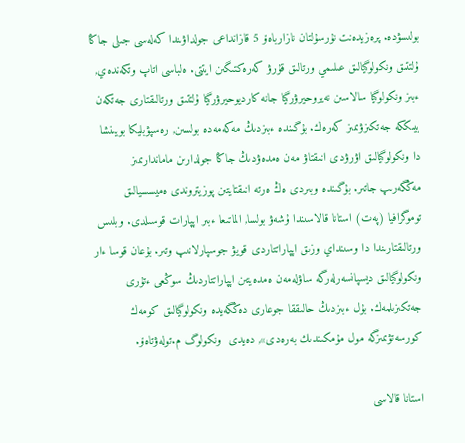بولىسۋدە. پرەزيدەنت نۇرسۇلتان نازارباەۆ 5 قازانداعى جولداۋىندا كەلەسى جىلى جاڭا ۇلتتىق ونكولوگيالىق عىلىمي ورتالىق قۇرۋ كەرەكتىگىن ايتتى. ەلباسى اتاپ وتكەندەي, ءبىز ونكولوگيا سالاسىن نەيروحيرۋرگيا جانە كارديوحيرۋرگيا ۇلتتىق ورتالىقتارى جەتكەن بيىككە جەتكىزۋىمىز كەرەك. بۇگىندە ءبىزدىڭ مەكەمەدە بولسىن, رەسپۋبليكا بويىنشا دا ونكولوگيالىق اۋرۋدى انىقتاۋ مەن ەمدەۋدىڭ جاڭا جولدارىن ماماندارىمىز مەڭگەرىپ جاتىر. بۇگىندە وبىردى ەڭ ەرتە انىقتايتىن پوزيتروندى ەميسسيالىق توموگرافيا (پەت) استانا قالاسىندا ۇشەۋ بولسا, الماتىعا ءبىر اپپارات قوسىلدى. وبلىس ورتالىقتارىندا دا وسىنداي وزىق اپپاراتتاردى قويۋ جوسپارلانىپ وتىر. بۇعان قوسا ءار ونكولوگيالىق ديسپانسەرلەرگە ساۋلەمەن ەمدەيتىن اپپاراتتاردىڭ سوڭعى ءتۇرى جەتكىزىلمەك. بۇل ءبىزدىڭ حالىققا جوعارى دەڭگەيدە ونكولوگيالىق كومەك كورسەتۋىمىزگە مول مۇمكىندىك بەرەدى», دەيدى  ونكولوگ م.تولەۋتاەۆ.

استانا قالاسى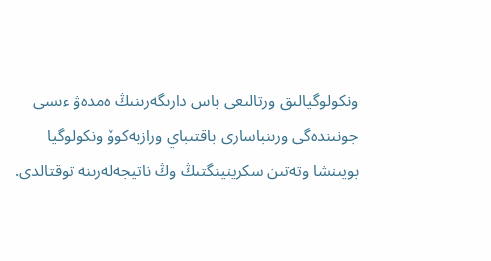ونكولوگيالىق ورتالىعى باس دارىگەرىنىڭ ەمدەۋ ءىسى جونىندەگى ورىنباسارى باقتىباي ورازبەكوۆ ونكولوگيا بويىنشا وتەتىن سكرينينگتىڭ وڭ ناتيجەلەرىنە توقتالدى.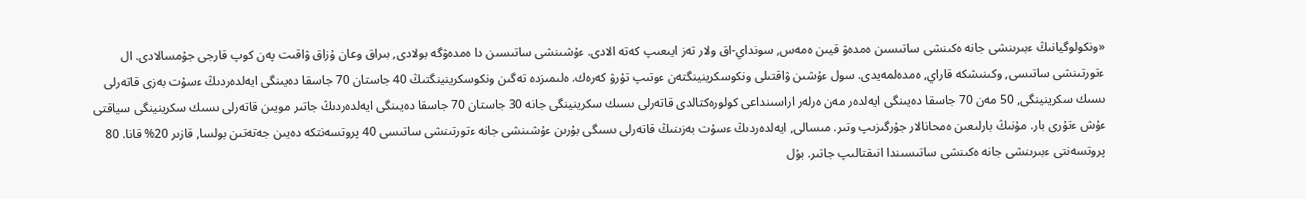«ونكولوگيانىڭ ءبىرىنشى جانە ەكىنشى ساتىسىن ەمدەۋ قيىن ەمەس, سونداي-اق ولار تەز ايىعىپ كەتە الادى. ءۇشىنشى ساتىسىن دا ەمدەۋگە بولادى, بىراق وعان ۇزاق ۋاقىت پەن كوپ قارجى جۇمسالادى. ال ءتورتىنشى ساتىسى, وكىنىشكە قاراي, ەمدەلمەيدى. سول ءۇشىن ۋاقتىلى ونكوسكرينينگتەن ءوتىپ تۇرۋ كەرەك. ەلىمىزدە تەگىن ونكوسكرينينگتىڭ 40 جاستان 70 جاسقا دەيىنگى ايەلدەردىڭ ءسۇت بەزى قاتەرلى ىسىك سكرينينگى, 50 مەن 70 جاسقا دەيىنگى ايەلدەر مەن ەرلەر اراسىنداعى كولورەكتالدى قاتەرلى ىسىك سكرينينگى جانە 30 جاستان 70 جاسقا دەيىنگى ايەلدەردىڭ جاتىر مويىن قاتەرلى ىسىك سكرينينگى سياقتى ءۇش ءتۇرى بار. مۇنىڭ بارلىعىن ەمحانالار جۇرگىزىپ وتىر. مىسالى, ايەلدەردىڭ ءسۇت بەزىنىڭ قاتەرلى ىسىگى بۇرىن ءۇشىنشى جانە ءتورتىنشى ساتىسى 40 پروتسەنتكە دەيىن جەتەتىن بولسا, قازىر 20% قانا. 80 پروتسەنتى ءبىرىنشى جانە ەكىنشى ساتىسىندا انىقتالىپ جاتىر. بۇل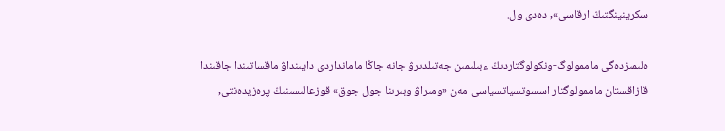سكرينينگتىڭ ارقاسى», دەدى ول.

ەلىمىزدەگى ماممولوگ-ونكولوگتاردىڭ ءبىلىمىن جەتىلدىرۋ جانە جاڭا مامانداردى دايىنداۋ ماقساتىندا جاقىندا قازاقستان ماممولوگتار اسسوتسياتسياسى مەن «ومىراۋ وبىرىنا جول جوق» قوزعالىسىنىڭ پرەزيدەنتى,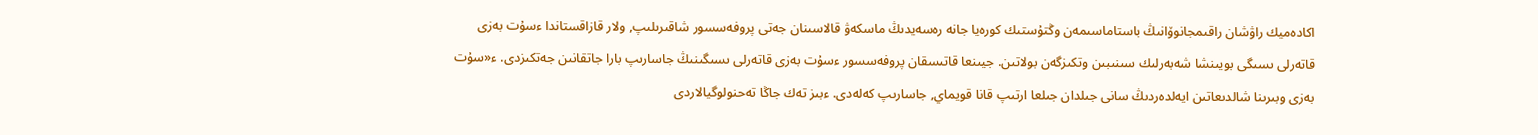اكادەميك راۋشان راقىمجانوۆانىڭ باستاماسىمەن وڭتۇستىك كورەيا جانە رەسەيدىڭ ماسكەۋ قالاسىنان جەتى پروفەسسور شاقىرىلىپ, ولار قازاقستاندا ءسۇت بەزى قاتەرلى ىسىگى بويىنشا شەبەرلىك سىنىبىن وتكىزگەن بولاتىن. جيىنعا قاتىسقان پروفەسسور ءسۇت بەزى قاتەرلى ىسىگىنىڭ جاسارىپ بارا جاتقانىن جەتكىزدى. ء«سۇت بەزى وبىرىنا شالدىعاتىن ايەلدەردىڭ سانى جىلدان جىلعا ارتىپ قانا قويماي, جاسارىپ كەلەدى. ءبىز تەك جاڭا تەحنولوگيالاردى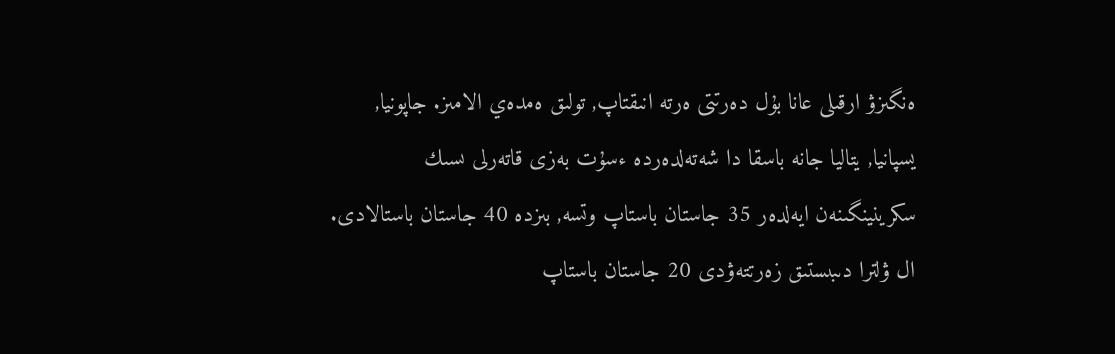ەنگىزۋ ارقىلى عانا بۇل دەرتتى ەرتە انىقتاپ, تولىق ەمدەي الامىز. جاپونيا, يسپانيا, يتاليا جانە باسقا دا شەتەلدەردە ءسۇت بەزى قاتەرلى ىسىك سكرينينگىنەن ايەلدەر 35 جاستان باستاپ وتسە, بىزدە 40 جاستان باستالادى. ال ۋلترا دىبىستىق زەرتتەۋدى 20 جاستان باستاپ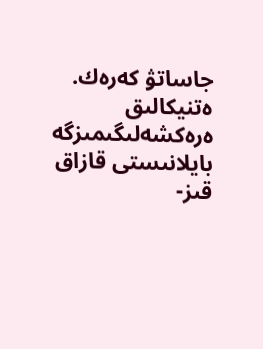جاساتۋ كەرەك. ەتنيكالىق ەرەكشەلىگىمىزگە بايلانىستى قازاق قىز-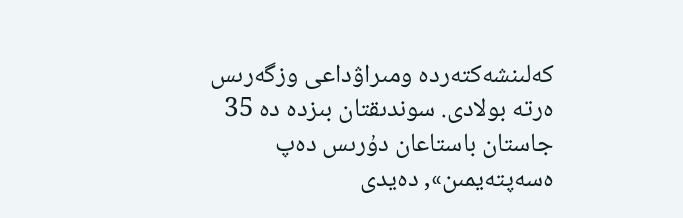كەلىنشەكتەردە ومىراۋداعى وزگەرىس ەرتە بولادى. سوندىقتان بىزدە دە 35 جاستان باستاعان دۇرىس دەپ ەسەپتەيمىن», دەيدى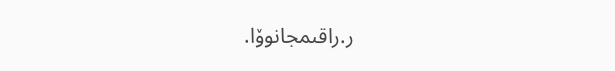ر.راقىمجانوۆا.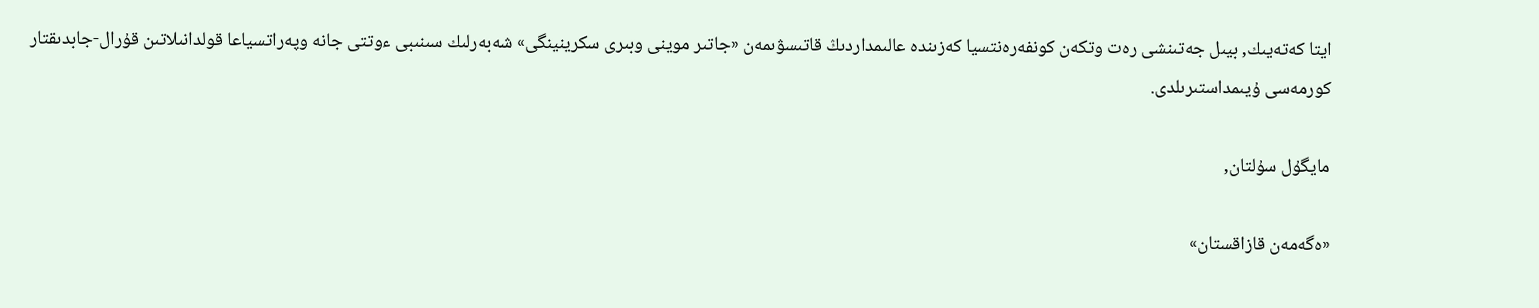ايتا كەتەيىك, بيىل جەتىنشى رەت وتكەن كونفەرەنتسيا كەزىندە عالىمداردىڭ قاتىسۋىمەن «جاتىر موينى وبىرى سكرينينگى» شەبەرلىك سىنىبى ءوتتى جانە وپەراتسياعا قولدانىلاتىن قۇرال-جابدىقتار كورمەسى ۇيىمداستىرىلدى.

مايگۇل سۇلتان,

«ەگەمەن قازاقستان»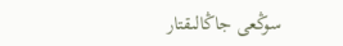سوڭعى جاڭالىقتار